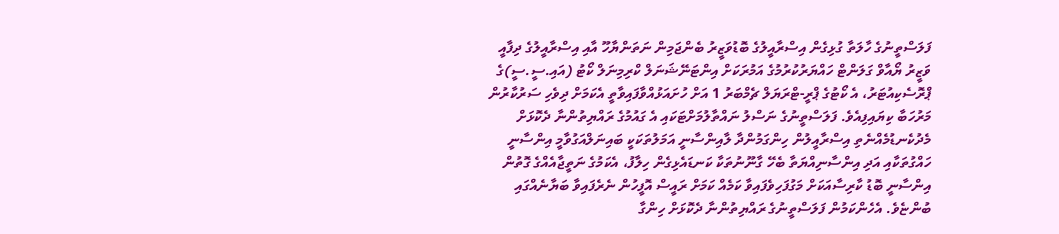ފަލަސްތީނުގެ ހާލަތާ ގުޅިގެން އިސްރާއީލުގެ ބޮޑުވަޒީރު ބެންޖަމިން ނަތަންޔާހޫ އާއި އިސްރާއީލުގެ ދިފާއީ ވަޒީރު ޔޯއާވް ގަލަންޓް ހައްޔަރުކުރުމުގެ އަމުރަކަށް އިންޓަނޭޝަނަލް ކްރިމިނަލް ކޯޓު (އައި.ސީ.ސީ)ގެ ޕްރޮސެކިއުޓަރު، އެ ކޯޓުގެ ޕްރީ-ޓްރަޔަލް ޗެމްބަރު 1 އަށް ހުށައަޅުއްވާފައިވާތީ އެކަމަށް ދިވެހި ސަރުކާރުން މަރުހަބާ ކިޔައިފިއެވެ. ފަލަސްތީނުގެ ނަސްލު ނައްތާލުމަށްޓަކައި އެ ގައުމުގެ ރައްޔިތުންނާ ދެކޮޅަށް މެދުކެނޑުމެއްނެތި އިސްރާއީލުން ހިންގަމުންދާ ލާއިންސާނީ އަމަލުތަކަކީ ބައިނަލްއަގުވާމީ އިންސާނީ ހައްގުތަކާއި އަދި އިންސާނިއްޔަތާ ބެހޭ ގާނޫނުތަކާ ކަނޑައެޅިގެން ހިލާފު، އެކަމުގެ ނަތީޖާއެއްގެ ގޮތުން އިންސާނީ ބޮޑު ކާރިސާއަކަށް މަގުފަހިވެފައިވާ ކަމެއް ކަމަށް ރައީސް އޮފީހުން ނެރެފައިވާ ބަޔާނެއްގައި ބުންޏެވެ. އެހެންކަމުން ފަލަސްތީނުގެ ރައްޔިތުންނާ ދެކޮޅަށް ހިންގާ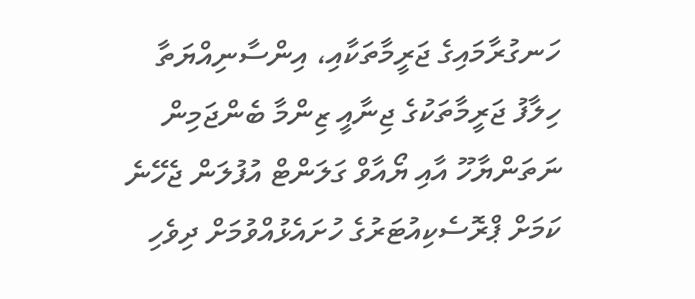ހަނގުރާމައިގެ ޖަރީމާތަކާއި، އިންސާނިއްޔަތާ ހިލާފު ޖަރީމާތަކުގެ ޖިނާއީ ޒިންމާ ބެންޖަމިން ނަތަންޔާހޫ އާއި ޔޯއާވް ގަލަންޓް އުފުލަން ޖެހޭނެ ކަމަށް ޕްރޮސެކިއުޓަރުގެ ހުށައެޅުއްވުމަށް ދިވެހި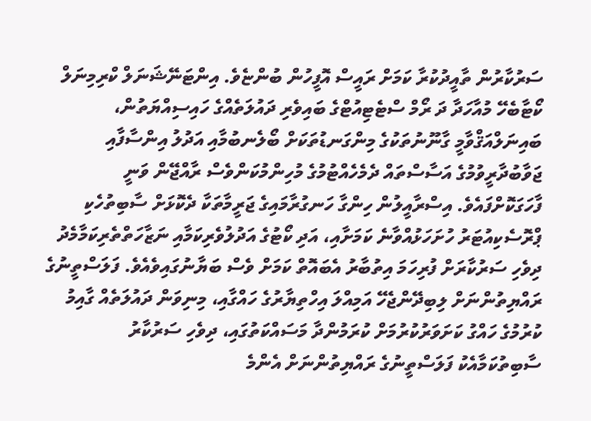ސަރުކާރުން ތާއީދުކުރާ ކަމަށް ރައީސް އޮފީހުން ބުންޏެވެ. އިންޓަނޭޝަނަލް ކްރިމިނަލް ކޯޓާބެހޭ މުއާހަދާ ދަ ރޯމް ސްޓެޓިއުޓްގެ ބައިވެރި ދައުލަތެއްގެ ހައިސިއްޔަތުން، ބައިނަލްއަޤްވާމީ ގާނޫނުތަކުގެ މިންގަނޑުތަކަށް ބޯލެނބުމާއި އަދުލު އިންސާފާއި ޖަވާބުދާރީވުމުގެ އަސާސްތައް ދެމެހެއްޓުމުގެ މުހިންމުކަންވެސް ރާއްޖޭން ވަނީ ފާހަގަކޮށްފައެވެ. އިސްރާއީލުން ހިންގާ ހަނގުރާމައިގެ ޖަރީމާތަކާ ދެކޮޅަށް ސާބިތުހެކި ޕްރޮސެކިއުޓަރު ހުށަހަޅުއްވާނެ ކަމަށާއި، އަދި ކޯޓުގެ އަދުލުވެރިކަމާއި ނަޒާހަތްތެރިކަމާމެދު ދިވެހި ސަރުކާރަށް ފުރިހަމަ އިތުބާރު އެބައޮތް ކަމަށް ވެސް ބަޔާނުގައިވެއެވެ. ފަލަސްތީނުގެ ރައްޔިތުންނަށް ލިބިދޭންޖެހޭ އަމިއްލަ އިހްތިޔާރުގެ ހައްގާއި، މިނިވަން ދައުލަތެއް ގާއިމު ކުރުމުގެ ހައްގު ކަށަވަރުކުރުމަށް ކުރަމުންދާ މަސައްކަތުގައި، ދިވެހި ސަރުކާރު ސާބިތުކަމާއެކު ފަލަސްތީނުގެ ރައްޔިތުންނަށް އެންމެ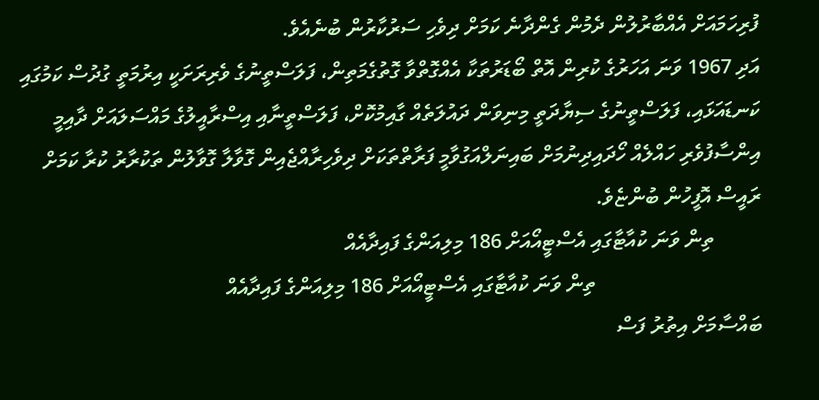ފުރިހަމައަށް އެއްބާރުލުން ދެމުން ގެންދާނެ ކަމަށް ދިވެހި ސަރުކާރުން ބުނެއެވެ.
އަދި 1967 ވަނަ އަހަރުގެ ކުރިން އޮތް ބޯޑަރުތަކާ އެއްގޮތްވާ ގޮތުގެމަތިން، ފަލަސްތީނުގެ ވެރިރަށަކީ އިރުމަތީ ގުދުސް ކަމުގައި ކަނޑައަޅައި، ފަލަސްތީނުގެ ސިޔާދަތީ މިނިވަން ދައުލަތެއް ގާއިމުކޮށް، ފަލަސްތީނާއި އިސްރާއީލުގެ މައްސަލައަށް ދާއިމީ އިންސާފުވެރި ހައްލެއް ހޯދައިދިނުމަށް ބައިނަލްއަގުވާމީ ފަރާތްތަކަށް ދިވެހިރާއްޖެއިން ގޮވާލާ ގޮވާލުން ތަކުރާރު ކުރާ ކަމަށް ރައީސް އޮފީހުން ބުންޏެވެ.
         ތިން ވަނަ ކުއާޓާގައި އެސްޓީއޯއަށް 186 މިލިއަންގެ ފައިދާއެއް
                                ތިން ވަނަ ކުއާޓާގައި އެސްޓީއޯއަށް 186 މިލިއަންގެ ފައިދާއެއް                              ބައްސާމަށް އިތުރު ފަސް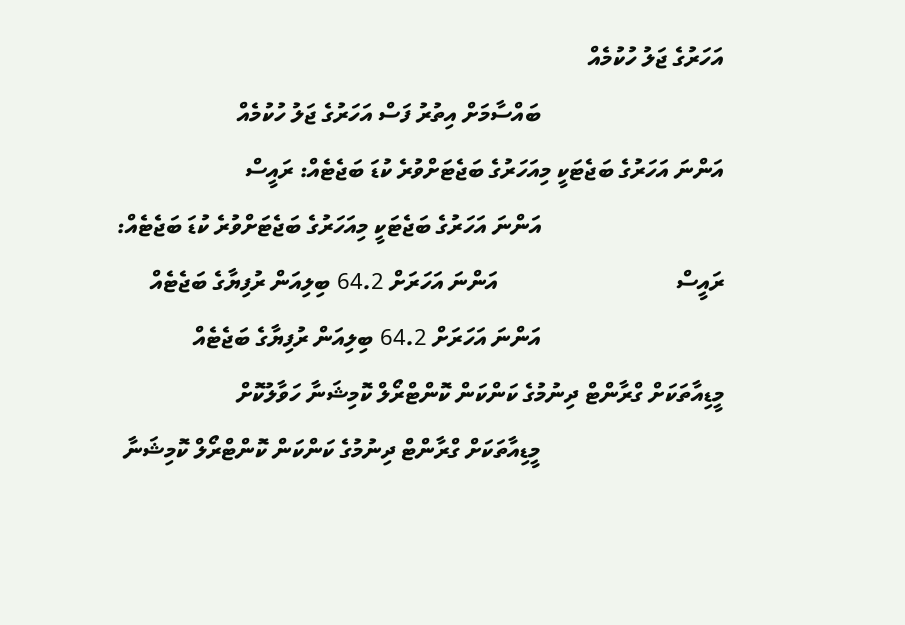އަހަރުގެ ޖަލު ހުކުމެއް
                                ބައްސާމަށް އިތުރު ފަސް އަހަރުގެ ޖަލު ހުކުމެއް                                އަންނަ އަހަރުގެ ބަޖެޓަކީ މިއަހަރުގެ ބަޖެޓަށްވުރެ ކުޑަ ބަޖެޓެއް: ރައީސް
                                އަންނަ އަހަރުގެ ބަޖެޓަކީ މިއަހަރުގެ ބަޖެޓަށްވުރެ ކުޑަ ބަޖެޓެއް: ރައީސް                               އަންނަ އަހަރަށް 64.2 ބިލިއަން ރުފިޔާގެ ބަޖެޓެއް
                                އަންނަ އަހަރަށް 64.2 ބިލިއަން ރުފިޔާގެ ބަޖެޓެއް                              މީޑިއާތަކަށް ގްރާންޓް ދިނުމުގެ ކަންކަން ކޮންޓްރޯލް ކޮމިޝަނާ ހަވާލުކޮށް
                                މީޑިއާތަކަށް ގްރާންޓް ދިނުމުގެ ކަންކަން ކޮންޓްރޯލް ކޮމިޝަނާ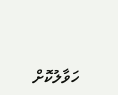ހަވާލުކޮށް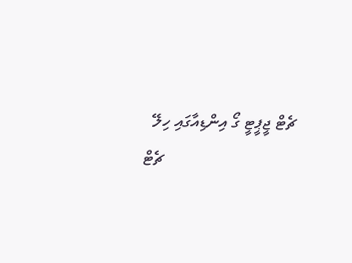ޗެޓް ޖީޕީޓީ ގޯ އިންޑިއާގައި ހިލޭ
                                ޗެޓް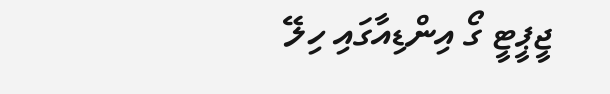ޖީޕީޓީ ގޯ އިންޑިއާގައި ހިލޭ